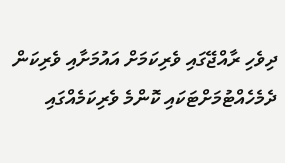ދިވެހި ރާއްޖޭގައި ވެރިކަމަށް އައުމަށާއި ވެރިކަން ދެމެހެއްޓުމަށްޓަކައި ކޮންމެ ވެރިކަމެއްގައި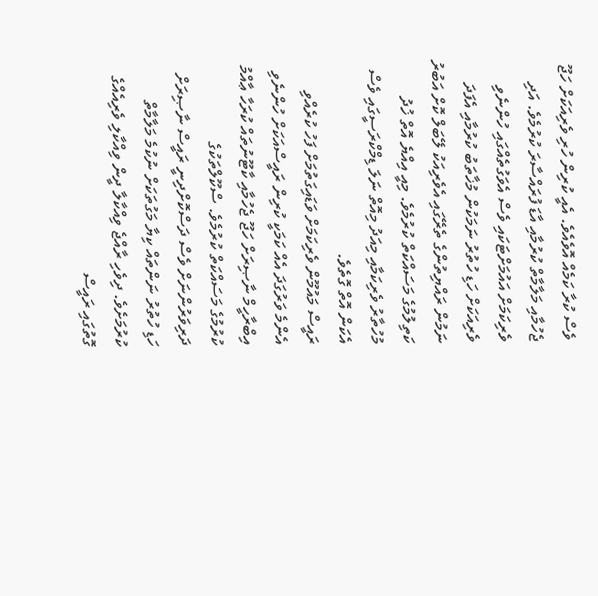ވެސް ކުރާ ކަމެއް އޮވެއެވެ. އެއީ ކުރިން ހުރި ވެރިއަކަށް ހަޖޫ ޖެހުމާއި މަލާމާތް ކުރުމާއި އާޑަ ފުރައްސާރަ ކުރުމެވެ. އަދި ވެރިކަމަށް އައުމަށްޓަކައި ވެސް އެވަގުތެއްގައި ހުންނެވި ވެރިއަކަށް ހަޑި ހުތުރު ނަމަކުން މުޚާތަބު ކުރުމާއި އެފަދަ ނަމުން ރައްޔިތުންގެ ތެރޭގައި އެވެރިއަކު ލޭބަލް ކޮށް އަބުރު ކަތިލުމުގެ މަސައްކަތް ކުރުމެވެ. މިއީ އިއްޔެ އޮތް ޚުދު މުހުތާރު ވެރިކަމާއި މިއަދު މިއޮތް ނަލަ ޑިމްކްރަސީގައި ވެސް އެކަން އޮތް ގޮތެވެ.
ރައީސް މައުމޫން ވެރިކަމަށް ވަޑައިގަތުމަށް ފަހު ކުރެއްވި އެންމެ ވަރުގަދަ އެއް ކަމަކީ ކުރިން ރައީސްއަކަށް ހުންނެވި އިބްރާހީމް ނާޞިރަށް ހަޖޫ ޖެހުމާއި ކާޓޫނުތައް ކުރަހާ ޢާއްމު ކުރުމުގެ މަސައްކަތް ކުރުމެވެ. ސްކޫލްތަކުގެ ދަރިވަރުންނަށް ވެސް ދަސްކޮށްދިނީ ރައީސް ނާޞިރަށް ހަޑި ހުތުރު ނަންތައް ކިޔާ މަގުތަކަށް ނުކުމެ މަލާމާތް ކުރުމަށެވެ. ދިވެހި ރާއްޖެ ވިއްކާލާ ދީން ވިއްކާލި ވެރިއެއްގެ ގޮތުގައި ރައީސް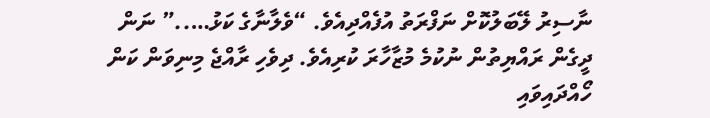ނާސިރު ލޭބަލުކޮށް ނަފްރަތު އުފެއްދިއެވެ. “ވެލާނާގެ ކަޅު…..” ނަން ދީގެން ރައްޔިތުން ނުކުމެ މުޒާހާރަ ކުރިއެވެ. ދިވެހި ރާއްޖެ މިނިވަން ކަން ހޯއްދައިވައި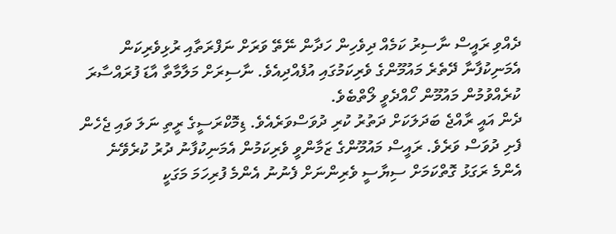ދެއްވި ރައީސް ނާސިރު ކަމެއް ދިވެހިން ހަދާން ނޭތޭ ވަރަށް ނަފްރަތާއި ރުޅިވެރިކަން އެމަނިކުފާނާ ދޭތެރެ މައުމޫންގެ ވެރިކަމުގައި އުފެއްދިއެވެ. ނާސިރަށް މަލާމާތާ އާޑަ ފުރައްސާރަ ކުރެއްވުމުން މައުމޫން ހޯއްދެވީ ލޯތްބެވެ.
ދެން އައީ ރާއްޖެ ބަދަލަކަށް ދަތުރު ކުރި ދުވަސްވަރެއެވެ. ޑިމޮކްރަސީގެ ރީތި ނަލަ ވައި ޖެހެން ފެށި ދުވަސް ވަރެވެ. ރައީސް މައުމޫންގެ ޒަމާންވީ ވެރިކަމުން އެމަނިކުފާނު ދުރު ކުރެވޭނެ އެންމެ ރަގަޅު ގޮތްކަމަށް ސިޔާސީ ވެރިންނަށް ފެނުނު އެންމެ ފުރިހަމަ މަގަކީ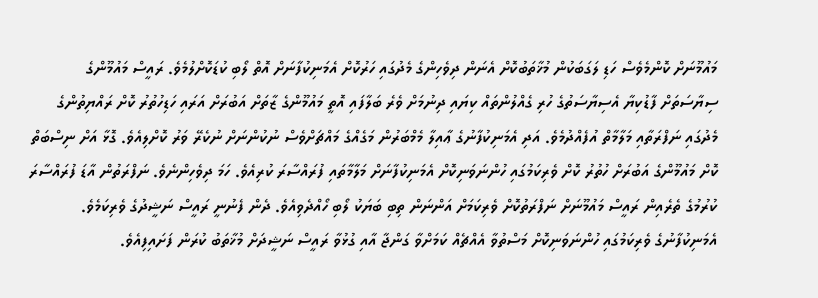މައުމޫނަށް ކޮންމެވެސް ހަޑި ލަގަބަކުން މުޚާތަބުކޮށް އެނަން ދިވެހިންގެ މެދުގައި ހަރުކޮށް އެމަނިކުފާނަށް އޮތް ލޯބި ކުޑަކޮށްލުމެވެ. ރައީސް މައުމޫންގެ ސިޔާސަތަށް ފާޑުކިޔާ އެސިޔާސަތުގެ ހުރި ގެއްލުންތައް ކިޔައި ދިނުމަށް ވެރެ ބަލާފައި އޮތީ މައުމޫންގެ ޒާތަށް އަބުރަށް އަރައި ހަޑިހުތުރު ކޮށް ރައްޔިތުންގެ މެދުގައި ނަފްރަތާއި މަލާމާތް އުފެއްދުމެވެ. އަދި އެމަނިކުފާނުގެ ޢާއިލާ މެމްބަރުން މަގެއްގެ މައްޗަށްވެސް ނުކުންނަށް ނުކެރޭ ވަރު ކޮށްލިއެވެ. ގޮޅާ އަށް ނިސްބަތް ކޮށް މައުމޫންގެ އަބުރަށް ހުތުރު ކޮށް ވެރިކަމުގައި ހުންނަވަނިކޮށް އެމަނިކުފާނަށް މަލާމާތައި ފުރައްސާރަ ކުރިއެވެ. ހަމަ ދިވެހިންނެވެ. ނަފްރަތުން އާޑަ ފުރައްސާރަ ކުރުމުގެ ތެރެއިން ރައީސް މައުމޫނަށް ނަފްރަތުކޮށް ވެރިކަމަށް އަންނަން ތިބި ބަޔަކު ލޯބި ހޯއްދެވިއެވެ. ދެން ފެނުނީ ރައީސް ނަޝީދުގެ ވެރިކަމެވެ. އެމަނިކުފާނުގެ ވެރިކަމުގައި ހުންނަވަނިކޮށް މަސްތުވާ އެއްޗެއް ކަމަށްވާ ގަންޖާ އާއި ގުޅުވާ ރައީސް ނަޝީދަށް މުޚާތަބު ކުރަން ފަށައިފިއެވެ.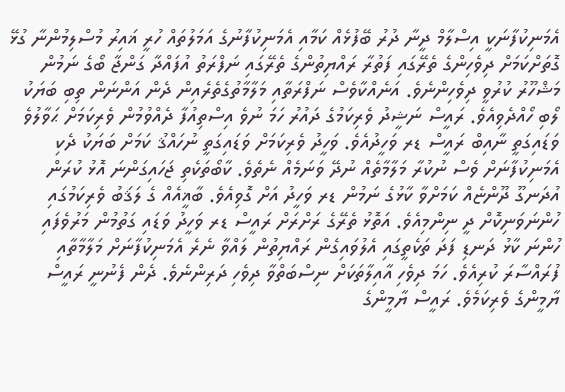އެމަނިކުފާނަކީ އިސްލާމް ދީނާ ދުރު ބޭފުޅެއް ކަމާއި އެމަނިކުފާނުގެ އަމަލުތައް ހުރީ ޣައިރު މުސްލިމުންނާ ގުޅޭ ގޮތަށްކަމަށް ދިވެހިންގެ ތެރޭގައި ފަތުރާ ރައްޔިތުންގެ ތެރޭގައި ނަފްރަތު އުފައްދާ ގަންޖާ ބޯގެ ނަމުން މަޝްހޫރު ކުރުވީ ދިވެހިންނެވެ. އަނެއްކާވެސް ނަފްރަތާއި މަލާމާތުގެތެރެއިން ދެން އަންނަން ތިބި ބަޔަކު ލޯބި ހޯއްދެވިއެވެ. ރައީސް ނަޝީދު ވެރިކަމުގެ ދައުރު ހަމަ ނުވެ އިސްތިއުފާ ދެއްވުމުން ވެރިކަމަށް ޙަވާލުވެ ވަޑައިގަތީ ނާއިބް ރައީސް ޑރ ވަހީދުއެވެ. ވަހީދު ވެރިކަމަށް ވަޑައިގަތީ ނުހައްޤު ކަމަށް ބަޔަކު ދެކި އެމަނިކުފާނަށް ވެސް ނުކުރާ މަލާމާތެއް ނުދޭ ވަނަމެއް ނެތެވެ. ކާބޯތަކެތި ޖަހައިގަންނަ އޮޅު ކުރަން އުދަނގޫ ދޫންޏެއް ކަމަށްވާ ކާޅުގެ ނަމުން ޑރ ވަހީދު އަށް ގޮވިއެވެ. ބާޣީއެއް ގެ ލަޤަބު ވެރިކަމުގައި ހުންނަވަނިކޮށް ދީ ނިންމިއެވެ. އަތޮޅު ތެރޭގެ ރަށްރަށް ރައީސް ޑރ ވަހީދު ވަޑައި ގަތުމުން މަރުވެފައި ހުންނަ ކާޅު ދަނޑި ފަދަ ތަކެތީގައި އެލުވައިގެން ރައްޔިތުން ލައްވާ ނެރެ އެމަނިކުފާނަށް މަލާމާތާއި ފުރައްސާރަ ކުރިއެވެ. ހަމަ ދިވެހި އާއިލާތަކަށް ނިސްބަތްވާ ދިވެހި ދަރިންނެވެ. ދެން ފެނުނީ ރައީސް ޔާމީންގެ ވެރިކަމެވެ. ރައީސް ޔާމީންގެ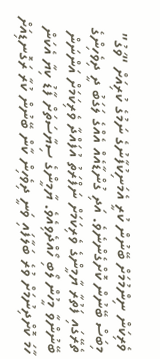ވެރިކަން ނިންމުމަށް ބޭނުން ކުރީ އެމަނިކުފާނުގެ ނަމުގެ ކުރިއަށް “ވަގު” މިބަސް ބޭނުން ކޮށްގެންނެވެ. އަދި ގުންޑާއެއް އެއްގެ ލަގަބު ދީ ދިވެހިންގެ ތެރޭގައި ފަތުރާ ޔާމީންގެ ވެރިކަމަށް ނަފްރަތު އުފައްދާ ވެރިކަމަށް އަންނަން ބޭނުންވާ މީހުން ލޯބި ހޯއްދެވިއެވެ. ޔާމީންގެ ސިޔާސަތަށް ފާޑު ކިޔާ އެކަން ހާމަ ކޮށްދިނުމަށް ވުރެ ބަލާފައި ވަނީ ދިވެހިން ކާން ބޭނުން ކުރާ ރަގޮނޑިއަށް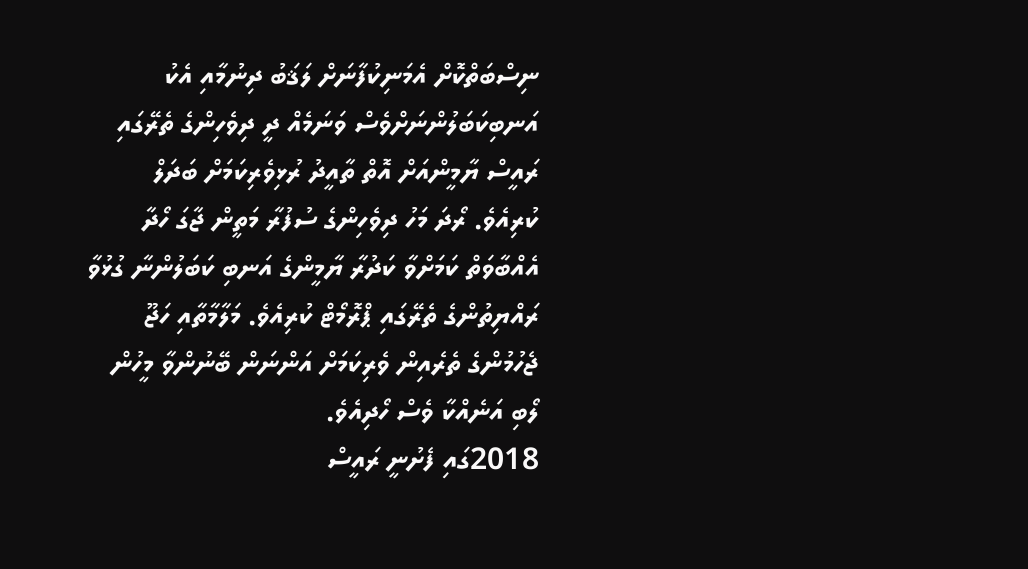ނިސްބަތްކޮށް އެމަނިކުފާނަށް ލަޤަބު ދިނުމާއި އެކު އަނބިކަބަލުންނަށްވެސް ވަނަމެއް ދީ ދިވެހިންގެ ތެރޭގައި ރައީސް ޔާމީންއަށް އޮތް ތާއީދު ރުޅިވެރިކަމަށް ބަދަލް ކުރިއެވެ. ރޯދަ މަހު ދިވެހިންގެ ސުފުރާ މަތީން ޖާގަ ހޯދާ އެއްބާވަތް ކަމަށްވާ ކަދުރާ ޔާމީންގެ އަނބި ކަބަލުންނާ ގުޅުވާ ރައްޔިތުންގެ ތެރޭގައި ޕްރޮމޯޓް ކުރިއެވެ. މަލާމާތާއި ހަޖޫ ޖެހުމުންގެ ތެރެއިން ވެރިކަމަށް އަންނަން ބޭނުންވާ މީހުން ލޯބި އަނެއްކާ ވެސް ހޯދިއެވެ.
2018ގައި ފެށުނީ ރައީސް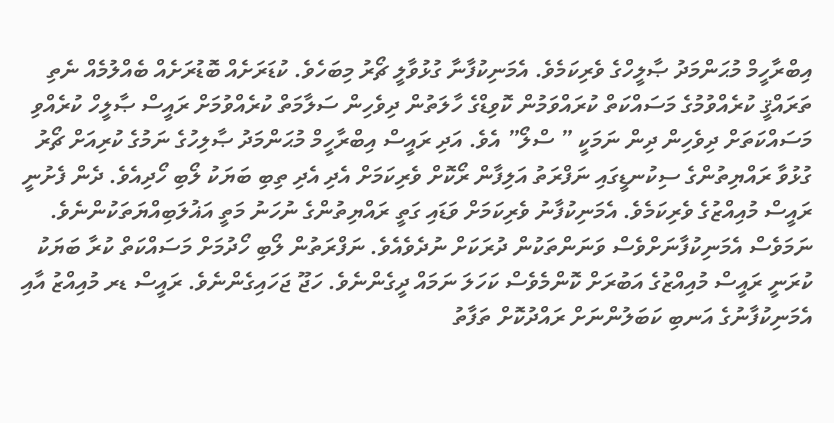އިބްރާހީމް މުޙަންމަދު ޞާލީހްގެ ވެރިކަމެވެ. އެމަނިކުފާނާ ގުޅުވާލީ ޗޯރު މިބަހެވެ. ކުޑަރަށެއް ބޮޑުރަށެއް ބެއްލުމެއް ނެތި ތަރައްޤީ ކުރެއްވުމުގެ މަސައްކަތް ކުރައްވަމުން ކޮވިޑްގެ ހާލަތުން ދިވެހިން ސަލާމަތް ކުރެއްވުމަށް ރައީސް ޞާލީހް ކުރެއްވި މަސައްކަތަށް ދިވެހިން ދިން ނަމަކީ ” ސްލޯ” އެވެ. އަދި ރައީސް އިބްރާހީމް މުޙަންމަދު ޞާލިހުގެ ނަމުގެ ކުރިއަށް ޗޯރު ގުޅުވާ ރައްޔިތުންގެ ސިކުނޑީގައި ނަފްރަތު އަލިފާން ރޯކޮށް ވެރިކަމަށް އެދި އެދި ތިބި ބަޔަކު ލޯބި ހޯދިއެވެ. ދެން ފެށުނީ ރައީސް މުއިއްޒުގެ ވެރިކަމެވެ. އެމަނިކުފާނު ވެރިކަމަށް ވަޑައި ގަތީ ރައްޔިތުންގެ ނުހަނު މަތީ އަޣުލަބިއްޔަތަކުންނެވެ. ނަމަވެސް އެމަނިކުފާނަށްވެސް ވަނަންތަކުން ދުރަކަށް ނުދެވެއެވެ. ނަފްރަތުން ލޯބި ހޯދުމަށް މަސައްކަތް ކުރާ ބަޔަކު ކުރަނީ ރައީސް މުއިއްޒުގެ އަބުރަށް ކޮންމެވެސް ކަހަލަ ނަމައް ދީގެންނެވެ. ހަޖޫ ޖަހައިގެންނެވެ. ރައީސް ޑރ މުއިއްޒު އާއި އެމަނިކުފާނުގެ އަނބި ކަބަލުންނަށް ރައްދުކޮށް ތަފާތު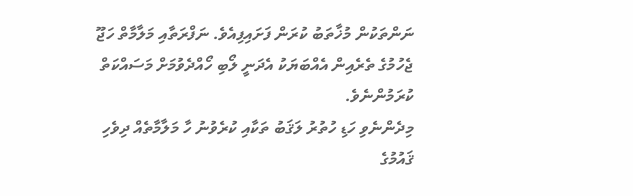ނަންތަކުން މުޚާތަބު ކުރަން ފަށައިފިއެވެ. ނަފްރަތާއި މަލާމާތް ހަޖޫ ޖެހުމުގެ ތެރެއިން އެއްބަޔަކު އެދަނީ ލޯބި ހޯއްދެވުމަށް މަސައްކަތް ކުރަމުންނެވެ.
މިދެންނެވި ހަޑި ހުތުރު ލަޤަބު ތަކާއި ކުރެވުނު ހާ މަލާމާތެއް ދިވެހި ޤައުމުގެ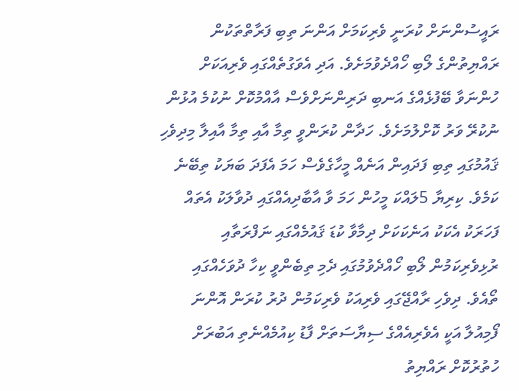ރައީސުންނަށް ކުރަނީ ވެރިކަމަށް އަންނަ ތިބި ފަރާތްތަކުން ރައްޔިތުންގެ ލޯބި ހޯއްދެވުމަށެވެ. އަދި އެވަގުތެއްގައި ވެރިއަކަށް ހުންނަވާ ބޭފުޅެއްގެ އަނބި ދަރިންނަށްވެސް އާއްމުކޮށް ނުކުމެ އުޅުން ނުކުރޭ ވަރު ކޮށްލުމަށެވެ. ހަދާން ކުރަންވީ ތިމާ އާއި ތިމާ އާއިލާ މިދިވެހި ޤައުމުގައި ތިބި ފަދައިން އަނެއް މީހާގެވެސް ހަމަ އެފަދަ ބަޔަކު ތިބޭނެ ކަމެވެ. ކިރިޔާ 5ލައްކަ މީހުން ހަމަ ވާ އާބާދިއެއްގައި ދުވާލަކު އެތައް ފަހަރަކު އެކަކު އަނެކަކަށް ދިމާވާ ކުޑަ ޤައުމެއްގައި ނަފްރަތާއި ރުޅިވެރިކަމުން ލޯބި ހޯއްދެވުމުގައި ދެމި ތިބެންވީ ކިހާ ދުވަހެއްގައި ތޯއެވެ. ދިވެހި ރާއްޖޭގައި ވެރިއަކު ވެރިކަމުން ދުރު ކުރަން އޮންނަ ފޯމިއުލާ އަކީ އެވެރިއެއްގެ ސިޔާސަތަށް ފާޑު ކިއުމެއްނެތި އަބުރަށް ހުތުރުކޮށް ރައްޔިތު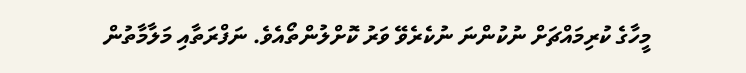މީހާގެ ކުރިމައްޗަށް ނުކުންނަ ނުކެރެވޭ ވަރު ކޮށްލުންތޯއެވެ. ނަފްރަތާއި މަލާމާތުން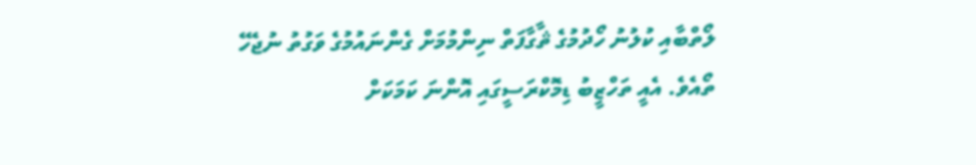ލޯތްބާއި ކުލުނު ހޯދުމުގެ ޘާގާފަތް ނިންމުމަށް ގެންނައުމުގެ ވަގުތު ނުޖެހޭ ތޯއެވެ. އެއީ ތަހްޒީބު ޑިމޮކްރަސީގައި އޮންނަ ކަމަކަށް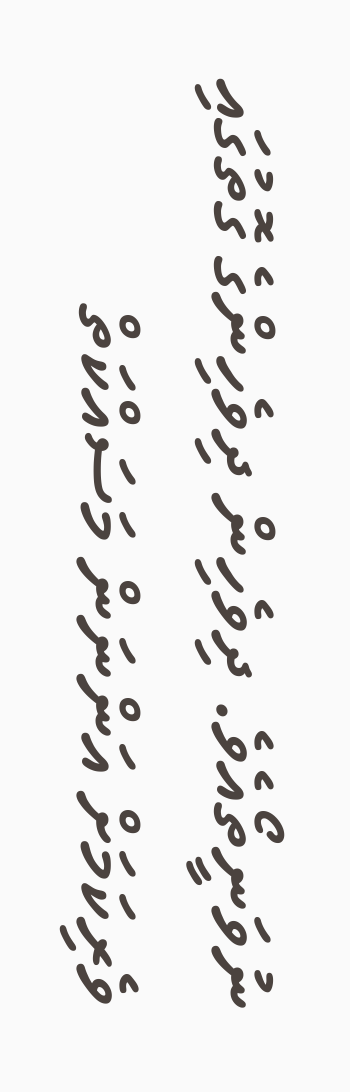ނުވަނީތޯއެވެ. ދިވެހިން ދިވެހިންގެ ގޮތުގައި ވެރިކަމަށް އަންނަން މަސައްކަތް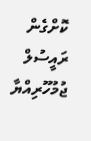ކޮށްގެން ރައީސުލް ޖުމުހޫރިއްޔާ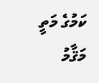ކަމުގެ މަތީ މަޤާމު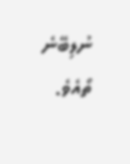ނުލިބޭނެ ތޯއެވެ.